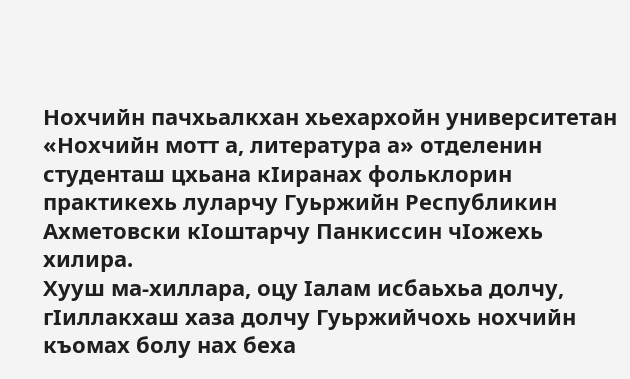Нохчийн пачхьалкхан хьехархойн университетан «Нохчийн мотт а, литература а» отделенин студенташ цхьана кIиранах фольклорин практикехь луларчу Гуьржийн Республикин Ахметовски кIоштарчу Панкиссин чIожехь хилира.
Хууш ма-хиллара, оцу Iалам исбаьхьа долчу, гIиллакхаш хаза долчу Гуьржийчохь нохчийн къомах болу нах беха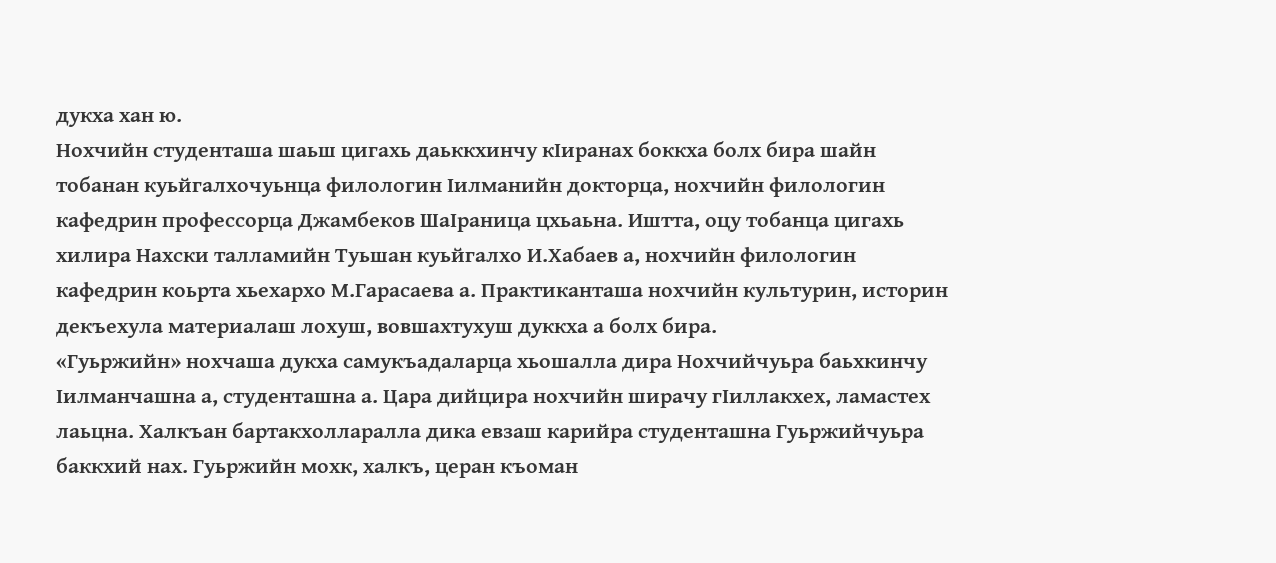дукха хан ю.
Нохчийн студенташа шаьш цигахь даьккхинчу кIиранах боккха болх бира шайн тобанан куьйгалхочуьнца филологин Iилманийн докторца, нохчийн филологин кафедрин профессорца Джамбеков ШаIраница цхьаьна. Иштта, оцу тобанца цигахь хилира Нахски талламийн Туьшан куьйгалхо И.Хабаев а, нохчийн филологин кафедрин коьрта хьехархо М.Гарасаева а. Практиканташа нохчийн культурин, историн декъехула материалаш лохуш, вовшахтухуш дуккха а болх бира.
«Гуьржийн» нохчаша дукха самукъадаларца хьошалла дира Нохчийчуьра баьхкинчу Iилманчашна а, студенташна а. Цара дийцира нохчийн ширачу гIиллакхех, ламастех лаьцна. Халкъан бартакхолларалла дика евзаш карийра студенташна Гуьржийчуьра баккхий нах. Гуьржийн мохк, халкъ, церан къоман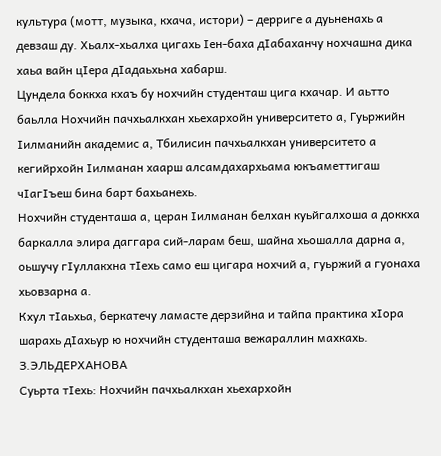культура (мотт, музыка, кхача, истори) – дерриге а дуьненахь а девзаш ду. Хьалх-хьалха цигахь Iен-баха дIабаханчу нохчашна дика хаьа вайн цIера дIадаьхьна хабарш.
Цундела боккха кхаъ бу нохчийн студенташ цига кхачар. И аьтто баьлла Нохчийн пачхьалкхан хьехархойн университето а, Гуьржийн Iилманийн академис а, Тбилисин пачхьалкхан университето а кегийрхойн Iилманан хаарш алсамдахархьама юкъаметтигаш чIагIъеш бина барт бахьанехь.
Нохчийн студенташа а, церан Iилманан белхан куьйгалхоша а доккха баркалла элира даггара сий-ларам беш, шайна хьошалла дарна а, оьшучу гIуллакхна тIехь само еш цигара нохчий а, гуьржий а гуонаха хьовзарна а.
Кхул тIаьхьа, беркатечу ламасте дерзийна и тайпа практика хIора шарахь дIахьур ю нохчийн студенташа вежараллин махкахь.
З.ЭЛЬДЕРХАНОВА
Суьрта тIехь: Нохчийн пачхьалкхан хьехархойн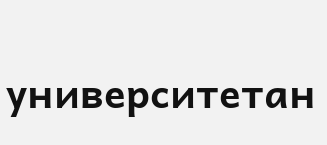университетан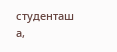студенташ а,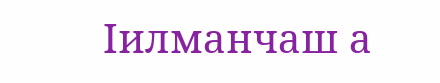Iилманчаш а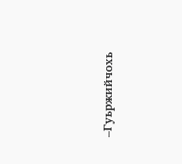–Гуьржийчохь